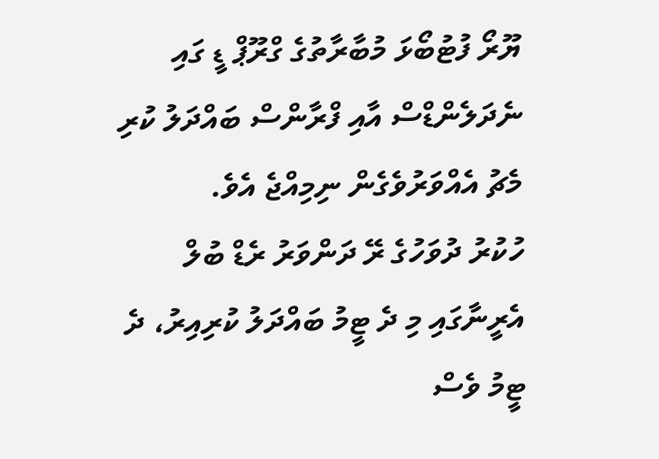ޔޫރޯ ފުޓުބޯޅަ މުބާރާތުގެ ގްރޫޕް ޑީ ގައި ނެދަލެންޑްސް އާއި ފްރާންސް ބައްދަލު ކުރި މެޗު އެއްވަރުވެގެން ނިމިއްޖެ އެވެ.
ހުކުރު ދުވަހުގެ ރޭ ދަންވަރު ރެޑް ބުލް އެރީނާގައި މި ދެ ޓީމު ބައްދަލު ކުރިއިރު، ދެ ޓީމު ވެސް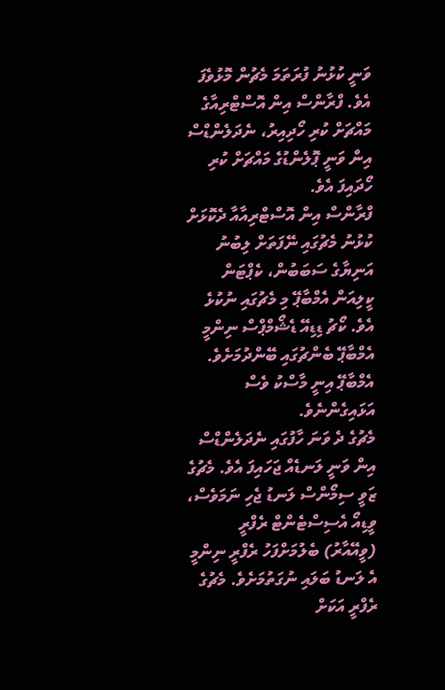ވަނީ ކުޅުނު ފުރަތަމަ މެޗުން މޮޅުވެފަ އެވެ. ފްރާންސް އިން އޮސްޓްރިއާގެ މައްޗަށް ކުރި ހޯދިއިރު، ނެދަލެންޑްސް އިން ވަނީ ޕޮލެންޑުގެ މައްޗަށް ކުރި ހޯދައިފަ އެވެ.
ފްރާންސް އިން އޮސްޓްރިއާއާ ދެކޮޅަށް ކުޅުނު މެޗުގައި ނޭފަތަށް ލިބުނު އަނިޔާގެ ސަބަބުން، ކެޕްޓަން ކީލިއަން އެމްބާޕޭ މި މެޗުގައި ނުކުޅެ އެވެ. ކޯޗު ޑިޑިއޭ ޑެޝޯމްޕްސް ނިންމީ އެމްބާޕޭ ބެންޗުގައި ބޭންދުމަށެވެ. އެމްބާޕޭ އިނީ މާސްކު ވެސް އަޅައިގެންނެވެ.
މެޗުގެ ދެ ވަނަ ހާފުގައި ނެދަލެންޑްސް އިން ވަނީ ލަނޑެއް ޖަހައިފަ އެވެ. މެޗުގެ ޒަވީ ސިމޯންސް ލަނޑު ޖެހި ނަމަވެސް، ވީޑިއޯ އެސިސްޓެންޓް ރެފްރީ (ވީއޭއާރު) ބެލުމަށްފަހު ރެފްރީ ނިންމީ އެ ލަނޑު ބަލައި ނުގަތުމަށެވެ. މެޗުގެ ރެފްރީ އަކަށް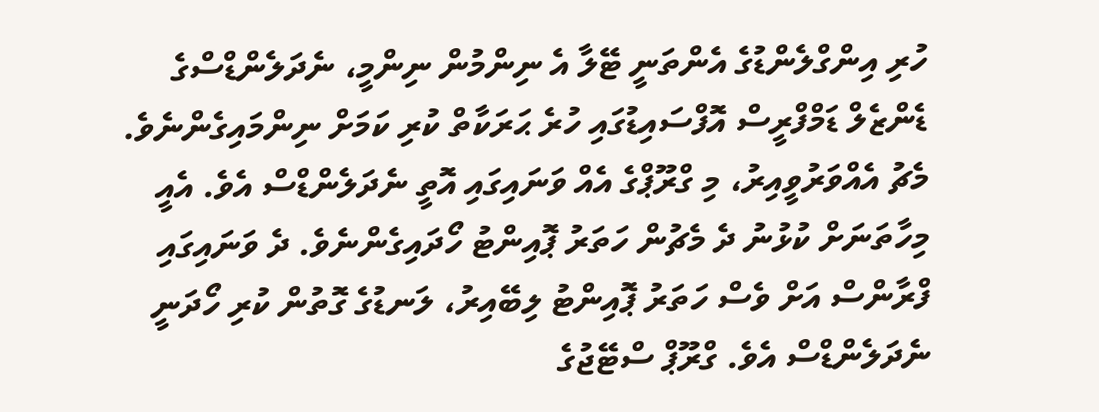ހުރި އިންގްލެންޑުގެ އެންތަނީ ޓޭލާ އެ ނިންމުން ނިންމީ، ނެދަލެންޑްސްގެ ޑެންޒެލް ޑަމްފްރީސް އޮފްސައިޑުގައި ހުރެ ޙަރަކާތް ކުރި ކަމަށް ނިންމައިގެންނެވެ.
މެޗު އެއްވަރުވީއިރު، މި ގްރޫޕްގެ އެއް ވަނައިގައި އޮތީ ނެދަލެންޑްސް އެވެ. އެއީ މިހާތަނަށް ކުޅުނު ދެ މެޗުން ހަތަރު ޕޮއިންޓު ހޯދައިގެންނެވެ. ދެ ވަނައިގައި ފްރާންސް އަށް ވެސް ހަތަރު ޕޮއިންޓު ލިބޭއިރު، ލަނޑުގެ ގޮތުން ކުރި ހޯދަނީ ނެދަލެންޑްސް އެވެ. ގްރޫޕް ސްޓޭޖުގެ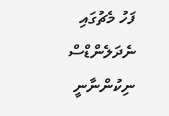ފަހު މެޗުގައި ނެދަލެންޑްސް ނިކުންނާނީ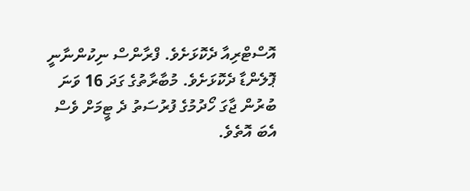އޮސްޓްރިއާ ދެކޮޅަށެވެ. ފްރާންސް ނިކުންނާނީ ޕޮލެންޑާ ދެކޮޅަށެވެ. މުބާރާތުގެ ގަދަ 16 ވަނަ ބުރުން ޖާގަ ހޯދުމުގެ ފުރުސަތު ދެ ޓީމަށް ވެސް އެބަ އޮތެވެ.